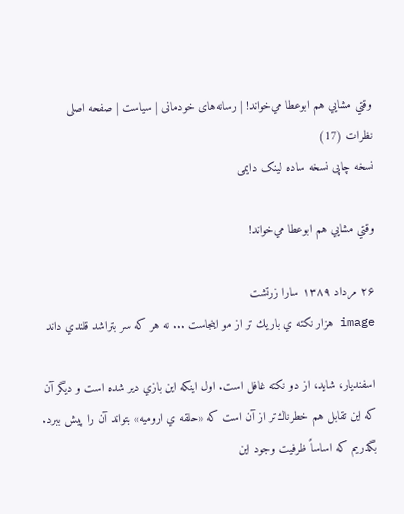وقتي مشايي هم ابوعطا مي‌خواند! | رسانه‌های خودمانی | سیاست | صفحه اصلی
نظرات (17)
نسخه چاپی نسخه ساده لینک دایمی

وقتي مشايي هم ابوعطا مي‌خواند!

۲۶ مرداد ۱۳۸۹ سارا زرتشت
image هزار نكته ي باريك تر از مو اينجاست ... نه هر كه سر بتراشد قلندي داند

اسفنديار، شايد، از دو نكته غافل است. اول اينكه اين بازي دير شده است و ديگر آن كه اين تقابل هم خطرناك‌تر از آن است كه «حلقه ي اروميه» بتواند آن را پيش ببرد. بگذريم كه اساساً ظرفيت وجود اين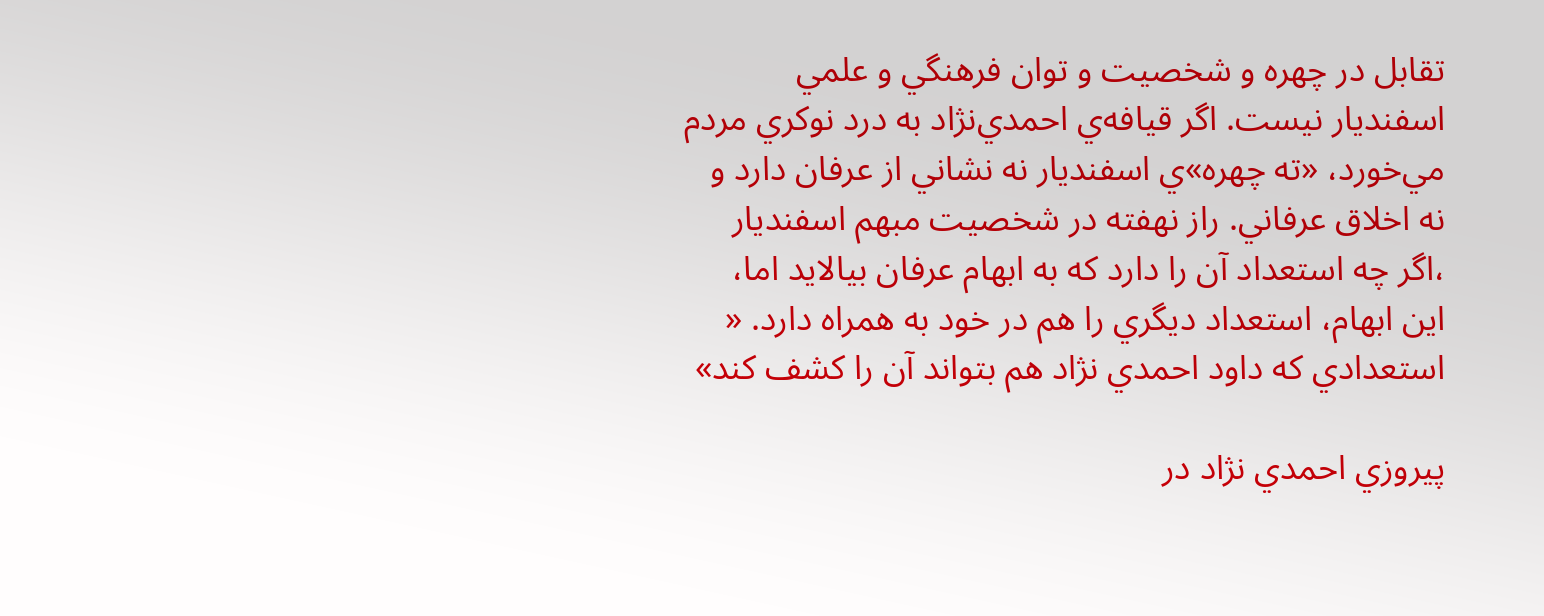تقابل در چهره و شخصيت و توان فرهنگي و علمي اسفنديار نيست. اگر قيافه‌ي احمدي‌نژاد به درد نوكري مردم مي‌خورد، «ته چهره»ي اسفنديار نه نشاني از عرفان دارد و نه اخلاق عرفاني. راز نهفته در شخصيت مبهم اسفنديار ،اگر چه استعداد آن را دارد كه به ابهام عرفان بيالايد اما، اين ابهام، استعداد ديگري را هم در خود به همراه دارد. « استعدادي كه داود احمدي نژاد هم بتواند آن را كشف كند»

پيروزي احمدي نژاد در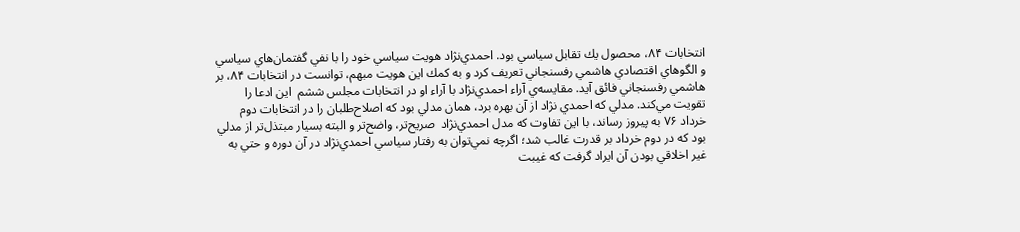انتخابات ۸۴، محصول يك تقابل سياسي بود. احمدي‌نژاد هويت سياسي خود را با نفي گفتمان‌هاي سياسي و الگوهاي اقتصادي هاشمي رفسنجاني تعريف كرد و به كمك اين هويت مبهم، توانست در انتخابات ۸۴، بر هاشمي رفسنجاني فائق آيد. مقايسه‌ي آراء احمدي‌نژاد با آراء او در انتخابات مجلس ششم  اين ادعا را تقويت مي‌كند. مدلي كه احمدي نژاد از آن بهره برد، همان مدلي بود كه اصلاح‌طلبان را در انتخابات دوم خرداد ۷۶ به پيروز رساند، با اين تفاوت كه مدل احمدي‌نژاد  صريح‌تر، واضح‌تر و البته بسيار مبتذل‌تر از مدلي بود كه در دوم خرداد بر قدرت غالب شد؛ اگرچه نمي‌توان به رفتار سياسي احمدي‌نژاد در آن دوره و حتي به غير اخلاقي بودن آن ايراد گرفت كه غيبت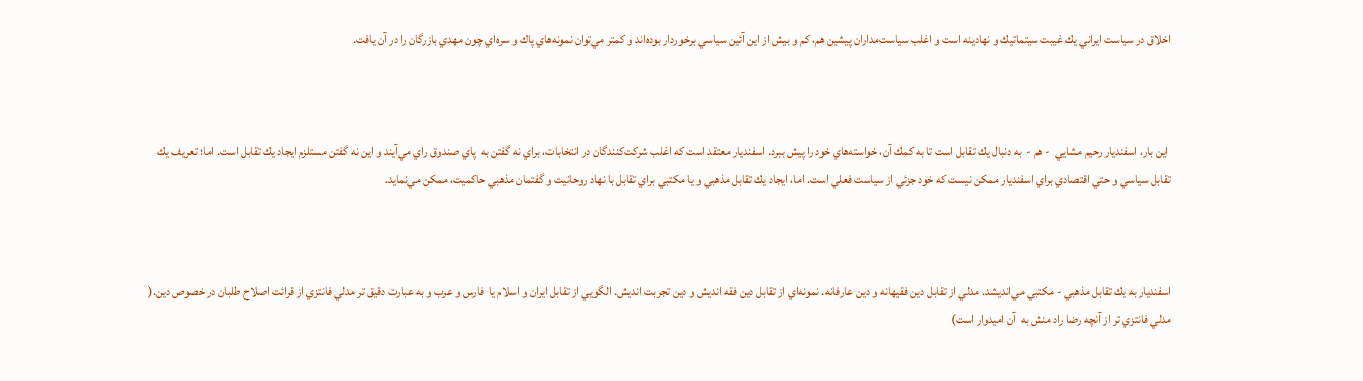اخلاق در سياست ايراني يك غيبت سيتماتيك و نهادينه است و اغلب سياست‌مداران پيشين هم، كم و بيش از اين آئين سياسي برخوردار بوده‌اند و كمتر مي‌توان نمونه‌هاي پاك و سره‌اي چون مهدي بازرگان را در آن يافت.



 اين بار، اسفنديار رحيم مشايي  - هم -  به دنبال يك تقابل است تا به كمك آن، خواسته‌هاي خود را پيش ببرد. اسفنديار معتقد است كه اغلب شركت‌کنندگان در انتخابات، براي نه گفتن به  پاي صندوق راي مي‌آيند و اين نه گفتن مستلزم ايجاد يك تقابل است. اما؛ تعريف يك تقابل سياسي و حتي اقتصادي براي اسفنديار ممكن نيست كه خود جزئي از سياست فعلي است. اما، ايجاد يك تقابل مذهبي و يا مكتبي براي تقابل با نهاد روحانيت و گفتمان مذهبي حاكميت، ممكن مي‌نمايد.



اسفنديار به يك تقابل مذهبي - مكتبي مي‌انديشد. مدلي از تقابل دين فقيهانه و دين عارفانه. نمونه‌اي از تقابل دين فقه انديش و دين تجربت انديش. الگويي از تقابل ايران و اسلام يا  فارس و عرب و به عبارت دقيق تر مدلي فانتزي از قرائت اصلاح طلبان در خصوص دين.( مدلي فانتزي تر از آنچه رضا راد منش به  آن اميدوار است)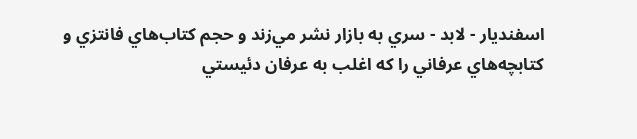اسفنديار - لابد - سري به بازار نشر مي‌زند و حجم كتاب‌هاي فانتزي و كتابچه‌هاي عرفاني را كه اغلب به عرفان دئيستي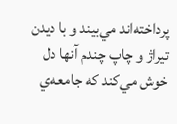پرداخته‌اند مي‌بيند و با ديدن تيراژ و چاپ چندم آنها دل خوش مي‌كند كه جامعه‌ي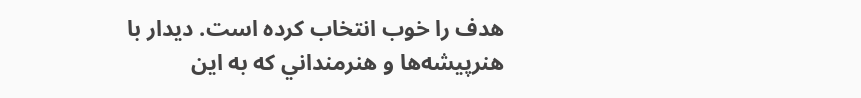هدف را خوب انتخاب كرده است. ديدار با هنرپيشه‌ها و هنرمنداني كه به اين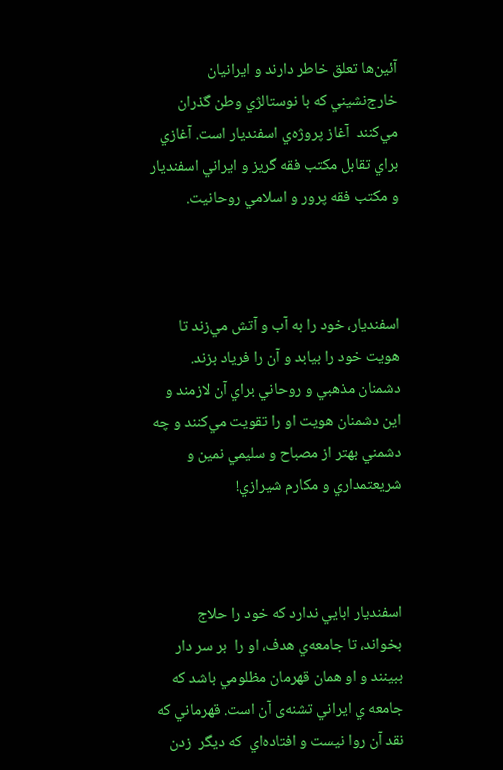آئين‌ها تعلق خاطر دارند و ايرانيان خارج‌نشيني كه با نوستالژي وطن گذران مي‌كنند  آغاز پروژه‌ي اسفنديار است. آغازي براي تقابل مكتب فقه گريز و ايراني اسفنديار و مكتب فقه پرور و اسلامي روحانيت.



اسفنديار، خود را به آب و آتش مي‌زند تا هويت خود را بيابد و آن را فرياد بزند. دشمنان مذهبي و روحاني براي آن لازمند و اين دشمنان هويت او را تقويت مي‌کنند و چه دشمني بهتر از مصباح و سليمي نمين و شريعتمداري و مكارم شيرازي!



اسفنديار ابايي ندارد كه خود را حلاج  بخواند، تا جامعه‌ي هدف، او را  بر سر دار ببينند و او همان قهرمان مظلومي باشد كه جامعه ي ايراني تشنه‌ی آن است. قهرماني كه نقد آن روا نيست و افتاده‌اي  كه ديگر  زدن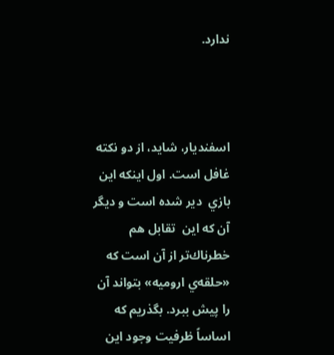ندارد.



اسفنديار، شايد، از دو نكته غافل است. اول اينكه اين بازي  دير شده است و ديگر آن كه اين  تقابل هم خطرناك‌تر از آن است كه «حلقه‌ي اروميه» بتواند آن را پيش ببرد. بگذريم كه اساساً ظرفيت وجود اين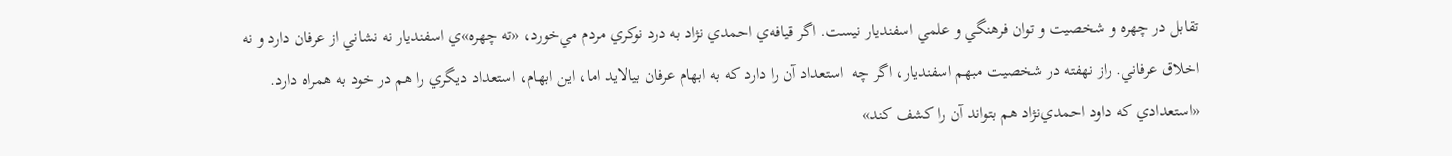تقابل در چهره و شخصيت و توان فرهنگي و علمي اسفنديار نيست. اگر قيافه‌ي احمدي نژاد به درد نوكري مردم مي‌خورد، «ته چهره‌»ي اسفنديار نه نشاني از عرفان دارد و نه اخلاق عرفاني. راز نهفته در شخصيت مبهم اسفنديار، اگر چه  استعداد آن را دارد كه به ابهام عرفان بيالايد اما، اين ابهام، استعداد ديگري را هم در خود به همراه دارد. «استعدادي كه داود احمدي‌نژاد هم بتواند آن را كشف كند»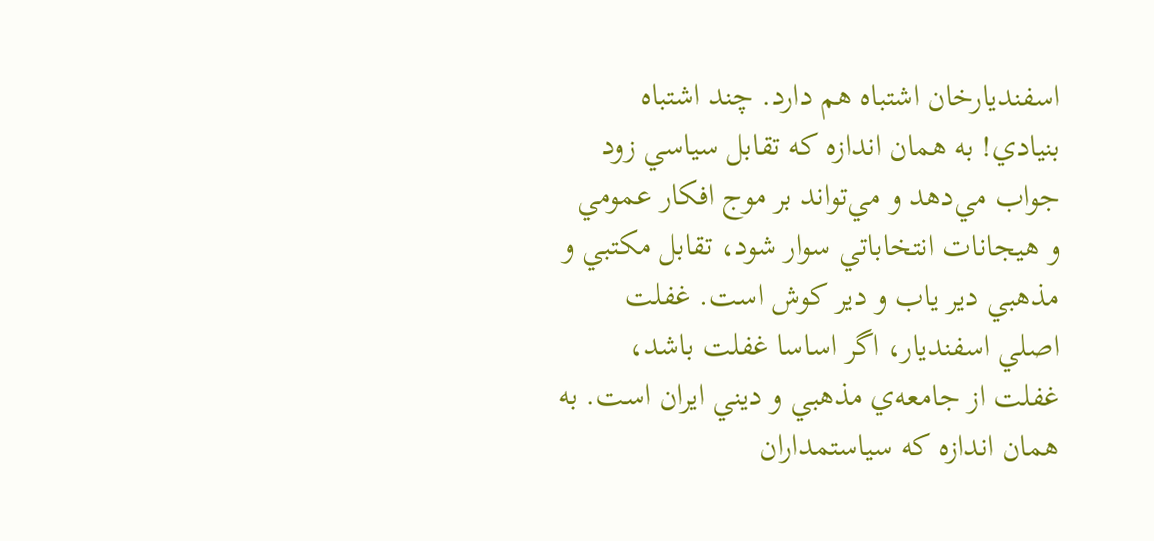اسفنديارخان اشتباه هم دارد. چند اشتباه بنيادي! به همان اندازه كه تقابل سياسي زود جواب مي‌دهد و مي‌تواند بر موج افكار عمومي و هيجانات انتخاباتي سوار شود، تقابل مكتبي و مذهبي دير ياب و دير كوش است. غفلت اصلي اسفنديار، اگر اساسا غفلت باشد، غفلت از جامعه‌ي مذهبي و ديني ايران است. به همان اندازه كه سياستمداران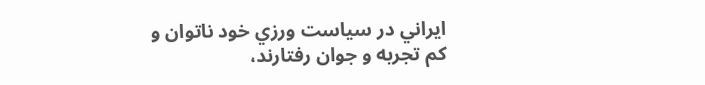ايراني در سياست ورزي خود ناتوان و كم تجربه و جوان رفتارند،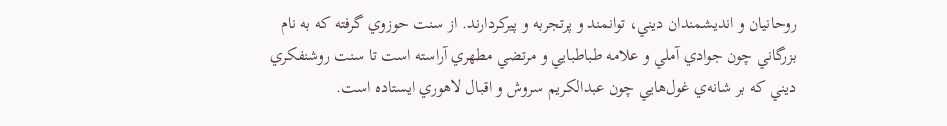روحانيان و انديشمندان ديني، توانمند و پرتجربه و پيركردارند. از سنت حوزوي گرفته كه به نام بزرگاني چون جوادي آملي و علامه طباطبايي و مرتضي مطهري آراسته است تا سنت روشنفكري ديني كه بر شانه‌ي غول‌هايي چون عبدالكريم سروش و اقبال لاهوري ايستاده است.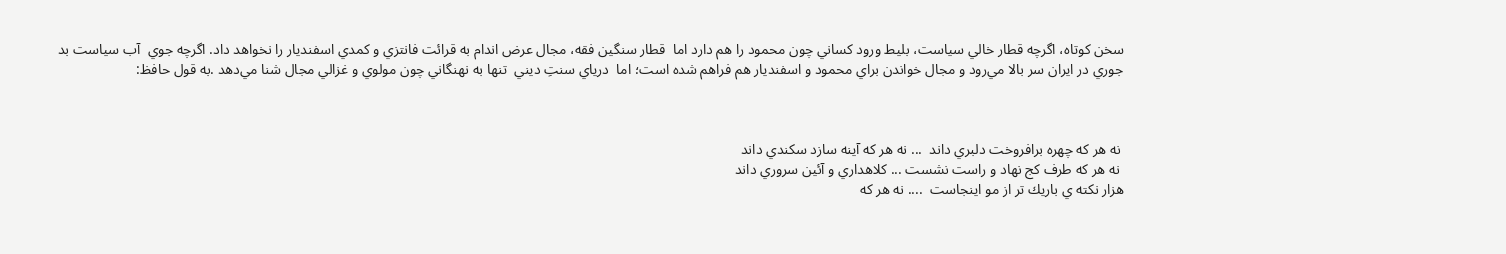سخن كوتاه، اگرچه قطار خالي سياست، بليط ورود كساني چون محمود را هم دارد اما  قطار سنگين فقه، مجال عرض اندام به قرائت فانتزي و كمدي اسفنديار را نخواهد داد. اگرچه جوي  آب سياست بد جوري در ايران سر بالا مي‌رود و مجال خواندن براي محمود و اسفنديار هم فراهم شده است؛ اما  درياي سنتِ ديني  تنها به نهنگاني چون مولوي و غزالي مجال شنا مي‌دهد .به قول حافظ:



 نه هر كه چهره برافروخت دلبري داند  ... نه هر كه آينه سازد سكندي داند
 نه هر كه طرف كج نهاد و راست نشست ... كلاهداري و آئين سروري داند
هزار نكته ي باريك تر از مو اينجاست  .... نه هر كه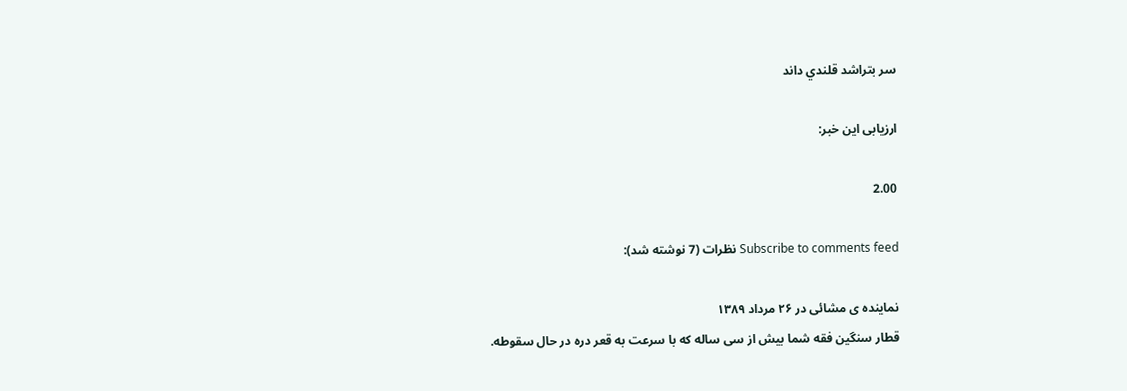سر بتراشد قلندي داند

ارزیابی این خبر:

2.00

Subscribe to comments feed نظرات (7 نوشته شد):

نماینده ی مشائی در ۲۶ مرداد ۱۳۸۹
قطار سنگین فقه شما بیش از سی‌ ساله که با سرعت به قعر دره در حال سقوطه.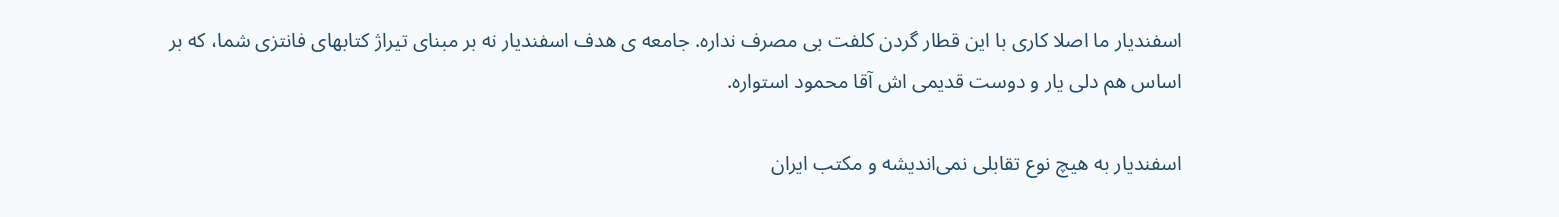اسفندیار ما اصلا کاری با این قطار گردن کلفت بی‌ مصرف نداره. جامعه ی هدف اسفندیار نه بر مبنای تیراژ کتابهای فانتزی شما، که بر اساس هم دلی‌ یار و دوست قدیمی‌ اش آقا محمود استواره.

اسفندیار به هیچ نوع تقابلی نمی‌‌اندیشه و مکتب ایران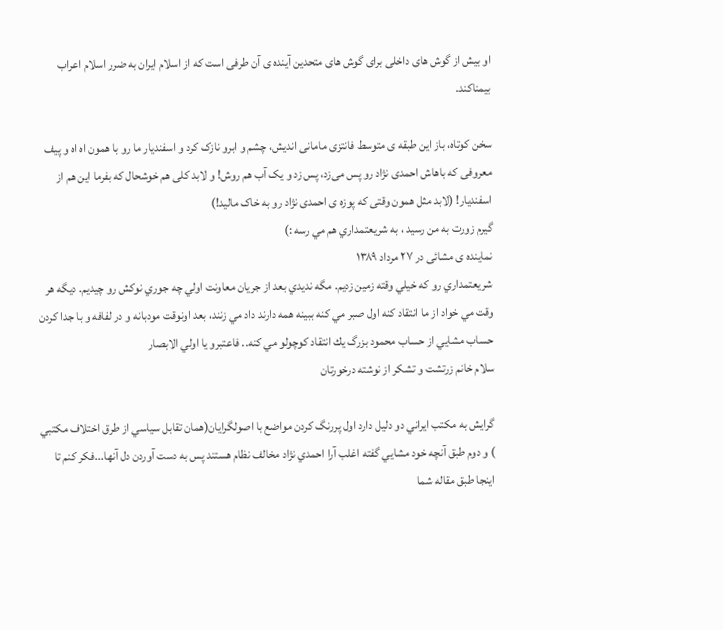او بیش از گوش های داخلی‌ برای گوش های متحدین آینده ی آن طرفی‌ است که از اسلام ایران به ضرر اسلام اعراب بیمناکند.

سخن کوتاه، باز این طبقه ی متوسط فانتزی مامانی اندیش، چشم و ابرو نازک کرد و اسفندیار ما رو با همون اه اه و پیف معروفی که باهاش احمدی نژاد رو پس می‌‌زد، پس زد و یک آب هم روش! و لابد کلی‌ هم خوشحال که بفرما این هم از اسفندیار! (لابد مثل همون وقتی‌ که پوزه ی احمدی نژاد رو به خاک مالید!)
گيرم زورت به من رسيد ، به شريعتمداري هم مي رسه :)
نماینده ی مشائی در ۲۷ مرداد ۱۳۸۹
شريعتمداري رو كه خيلي وقته زمين زديم. مگه نديدي بعد از جريان معاونت اولي چه جوري نوكش رو چيديم. ديگه هر وقت مي خواد از ما انتقاد كنه اول صبر مي كنه ببينه همه دارند داد مي زنند، بعد اونوقت مودبانه و در لفافه و با جدا كردن حساب مشايي از حساب محمود بزرگ يك انتقاد كوچولو مي كنه.. فاعتبرو يا اولي الابصار
سلام خانم زرتشت و تشکر از نوشته درخورتان

گرايش به مکتب ايراني دو دليل دارد اول پررنگ کردن مواضع با اصولگرايان(همان تقابل سياسي از طرق اختلاف مکتبي ) و دوم طبق آنچه خود مشايي گفته اغلب آرا احمدي نژاد مخالف نظام هستند پس به دست آوردن دل آنها...فکر کنم تا اينجا طبق مقاله شما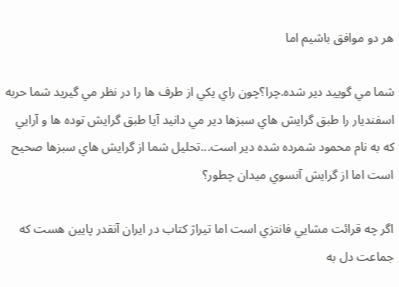هر دو موافق باشيم اما

شما مي گوييد دير شده.چرا؟چون راي يکي از طرف ها را در نظر مي گيريد شما حربه اسفنديار را طبق گرايش هاي سبزها دير مي دانيد آيا طبق گرايش توده ها و آرايي که به نام محمود شمرده شده دير است...تحليل شما از گرايش هاي سبزها صحيح است اما از گرايش آنسوي ميدان چطور؟

اگر چه قرائت مشايي فانتزي است اما تيراژ کتاب در ايران آنقدر پايين هست که جماعت دل به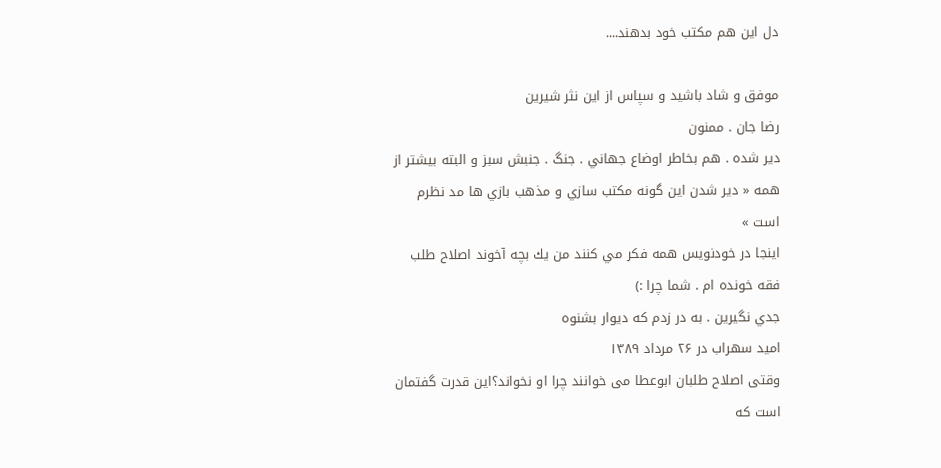دل اين هم مکتب خود بدهند....

موفق و شاد باشيد و سپاس از اين نثر شيرين
رضا جان . ممنون
دير شده . هم بخاطر اوضاع جهاني . جنگ . جنبش سبز و البته بيشتر از همه « دير شدن اين گونه مكتب سازي و مذهب بازي ها مد نظرم است »
اينجا در خودنويس همه فكر مي كنند من يك بچه آخوند اصلاح طلب فقه خونده ام . شما چرا :)
جدي نگيرين . به در زدم كه ديوار بشنوه
امید سهراب در ۲۶ مرداد ۱۳۸۹
وقتی اصلاح طلبان ابوعطا می خوانند چرا او نخواند؟این قدرت گفتمان است که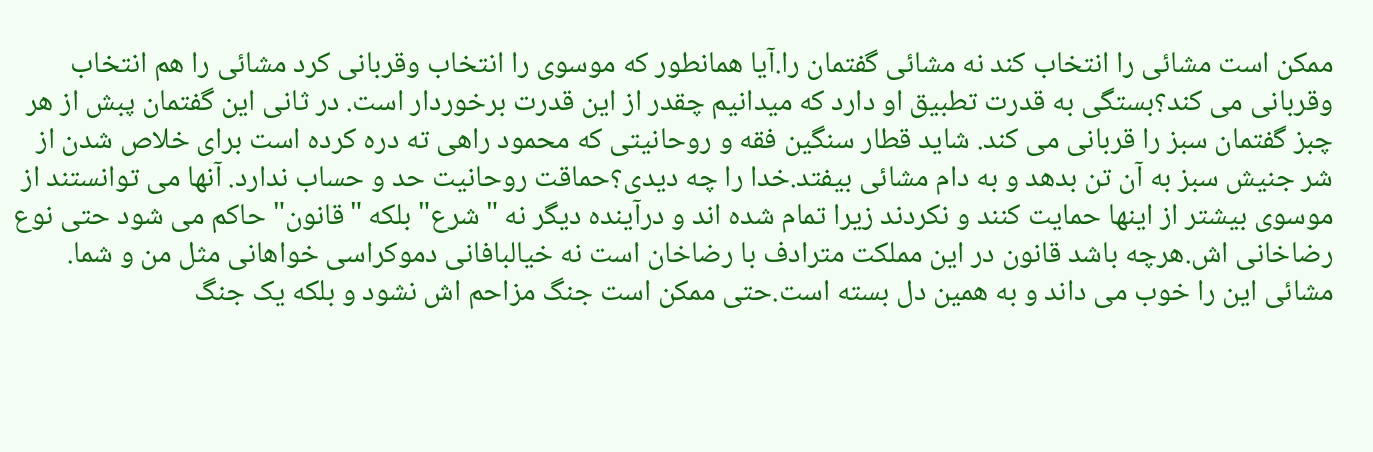ممکن است مشائی را انتخاب کند نه مشائی گفتمان را.آیا همانطور که موسوی را انتخاب وقربانی کرد مشائی را هم انتخاب وقربانی می کند؟بستگی به قدرت تطبیق او دارد که میدانیم چقدر از این قدرت برخوردار است. در ثانی این گفتمان پبش از هر چبز گفتمان سبز را قربانی می کند. شاید قطار سنگین فقه و روحانیتی که محمود راهی ته دره کرده است برای خلاص شدن از شر جنیش سبز به آن تن بدهد و به دام مشائی بیفتد.خدا را چه دیدی؟حماقت روحانیت حد و حساب ندارد. آنها می توانستند از موسوی بیشتر از اینها حمایت کنند و نکردند زیرا تمام شده اند و درآینده دیگر نه "شرع" بلکه "قانون" حاکم می شود حتی نوع رضاخانی اش.هرچه باشد قانون در این مملکت مترادف با رضاخان است نه خیالبافانی دموکراسی خواهانی مثل من و شما. مشائی این را خوب می داند و به همین دل بسته است.حتی ممکن است جنگ مزاحم اش نشود و بلکه یک جنگ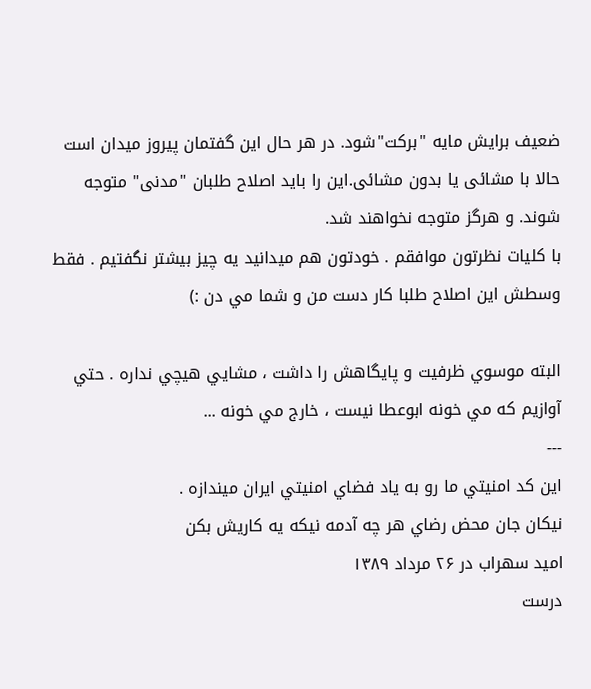ضعیف برایش مایه "برکت"شود. در هر حال این گفتمان پیروز میدان است حالا با مشائی یا بدون مشائی.این را باید اصلاح طلبان "مدنی" متوجه شوند. و هرگز متوجه نخواهند شد.
با كليات نظرتون موافقم . خودتون هم ميدانيد يه چيز بيشتر نگفتيم . فقط وسطش اين اصلاح طلبا كار دست من و شما مي دن :)

البته موسوي ظرفيت و پايگاهش را داشت ، مشايي هيچي نداره . حتي آوازيم كه مي خونه ابوعطا نيست ، خارج مي خونه ...
---
اين كد امنيتي ما رو به ياد فضاي امنيتي ايران ميندازه .
نيكان جان محض رضاي هر چه آدمه نيكه يه كاريش بكن
امید سهراب در ۲۶ مرداد ۱۳۸۹
درست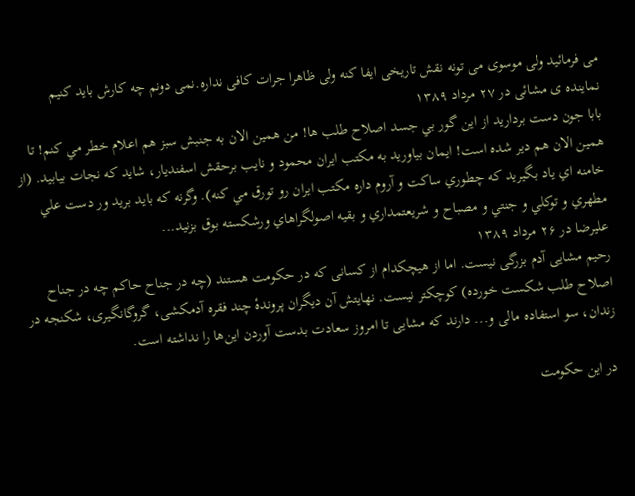می فرمائید ولی موسوی می تونه نقش تاریخی ایفا کنه ولی ظاهرا جرات کافی نداره.نمی دونم چه کارش باید کنیم
نماینده ی مشائی در ۲۷ مرداد ۱۳۸۹
بابا جون دست برداريد از اين گور بي جسد اصلاح طلب ها! من همين الان به جنبش سبز هم اعلام خطر مي كنم! تا همين الان هم دير شده است! ايمان بياوريد به مكتب ايران محمود و نايب برحقش اسفنديار، شايد كه نجات بيابيد. (از خامنه اي ياد بگيريد كه چطوري ساكت و آروم داره مكتب ايران رو تورق مي كنه). وگرنه كه بايد بريد ور دست علي مطهري و توكلي و جنتي و مصباح و شريعتمداري و بقيه اصولگراهاي ورشكسته بوق بزنيد...
علیرضا در ۲۶ مرداد ۱۳۸۹
رحیم مشایی آدم بزرگی‌ نیست. اما از هیچکدام از کسانی‌ که در حکومت هستند (چه در جناح حاکم چه در جناح اصلاح طلب شکست خورده) کوچکتر نیست. نهایتش آن دیگران پروندهٔ چند فقره آدمکشی، گروگانگیری، شکنجه در زندان، سو استفاده مالی‌ و... دارند که مشایی تا امروز سعادت بدست آوردن این‌ها را نداشته است.

در این حکومت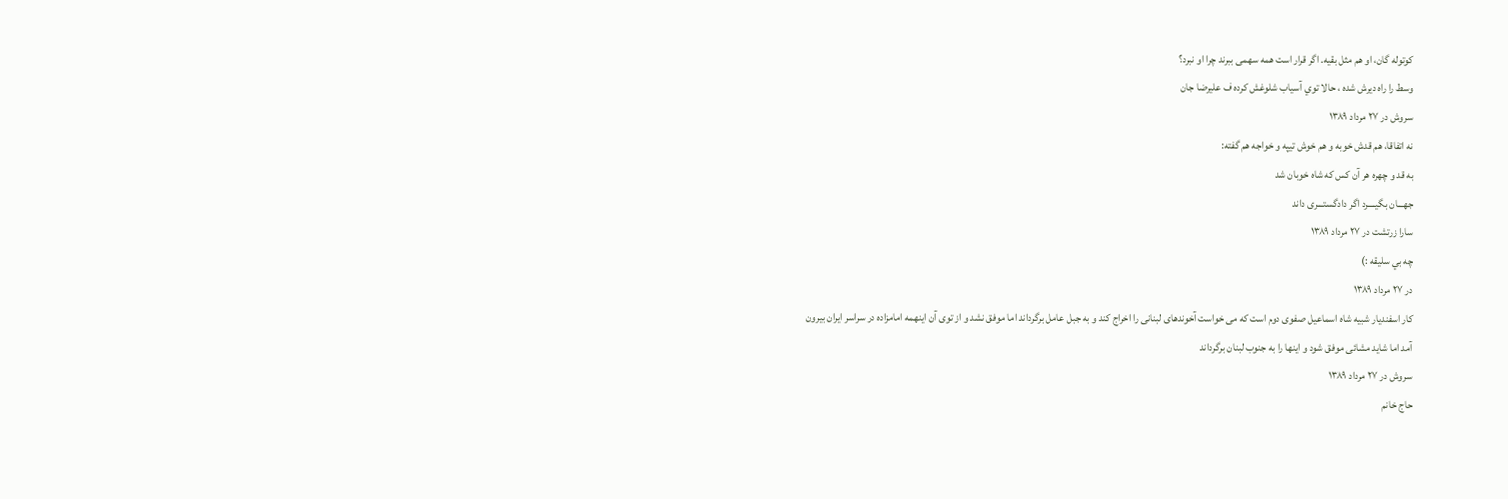کوتوله گان، او هم مثل بقیه. اگر قرار است همه سهمی ببرند چرا او نبرد؟
وسط را راه ديرش شده ، حالا توي آسياب شلوغش كرده ف عليرضا جان
سروش در ۲۷ مرداد ۱۳۸۹
نه اتفاقا، هم قدش خوبه و هم خوش تیپه و خواجه هم گفته:
به قد و چهره هر آن کس که شاه خوبان شد
جهـــان بگیــــرد اگر دادگستـــری داند
سارا زرتشت در ۲۷ مرداد ۱۳۸۹
چه بي سليقه :)
در ۲۷ مرداد ۱۳۸۹
کار اسفندیار شبیه شاه اسماعیل صفوی دوم است که می خواست آخوندهای لبنانی را اخراج کند و به جبل عامل برگرداند اما موفق نشد و از توی آن اینهمه امامزاده در سراسر ایران بیرون آمد اما شاید مشائی موفق شود و اینها را به جنوب لبنان برگرداند
سروش در ۲۷ مرداد ۱۳۸۹
حاج خانم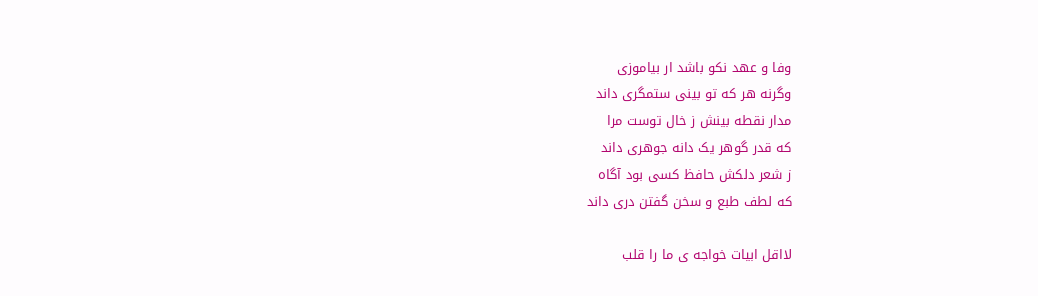وفا و عهد نکو باشد ار بیاموزی
وگرنه هر که تو بینی ستمگری داند
مدار نقطه بینش ز خال توست مرا
که قدر گوهر یک دانه جوهری داند
ز شعر دلکش حافظ کسی بود آگاه
که لطف طبع و سخن گفتن دری داند

لااقل ابیات خواجه ی ما را قلب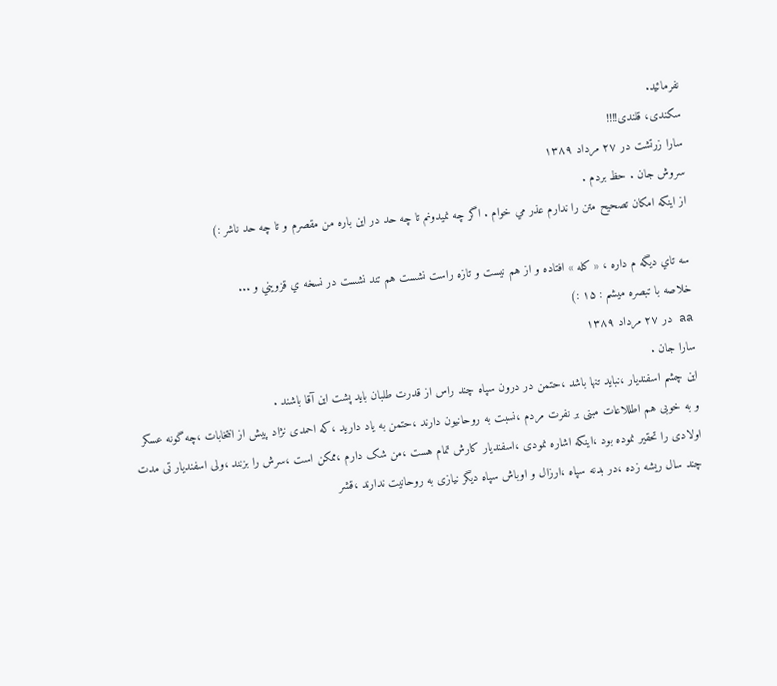نفرمائید.
سکندی، قلندی!!!!
سارا زرتشت در ۲۷ مرداد ۱۳۸۹
سروش جان . حظ بردم .
از اينكه امكان تصحيح متن را ندارم عذر مي خوام . اگر چه نميدونم تا چه حد در اين باره من مقصرم و تا چه حد ناشر :)

سه تاي ديگه م داره ، « كله » افتاده و از هم نيست و تازه راست نشست هم تند نشست در نسخه ي قزويني و ...
خلاصه با تبصره ميشم : ۱۵ :)
aa در ۲۷ مرداد ۱۳۸۹
سارا جان .
این چشم اسفندیار ،نباید تنها باشد ،حتمن در درون سپاه چند راس از قدرت طلبان باید پشت این آقا باشند .
و به خوبی هم اطللاعات مبنی بر نفرت مردم ،نسبت به روحانیون دارند ،حتمن به یاد دارید ،که احمدی نژاد پیش از انتخابات ،چه گونه عسکر اولادی را تحقیر نموده بود ،اینکه اشاره نمودی ،اسفندیار کارش تمام هست ،من شک دارم ،ممکن است ،سرش را بزنند ،ولی اسفندیار تی مدت چند سال ریشه زده ،در بدنه سپاه ،ارزال و اوباش سپاه دیگر نیازی به روحانیت ندارند ،قشر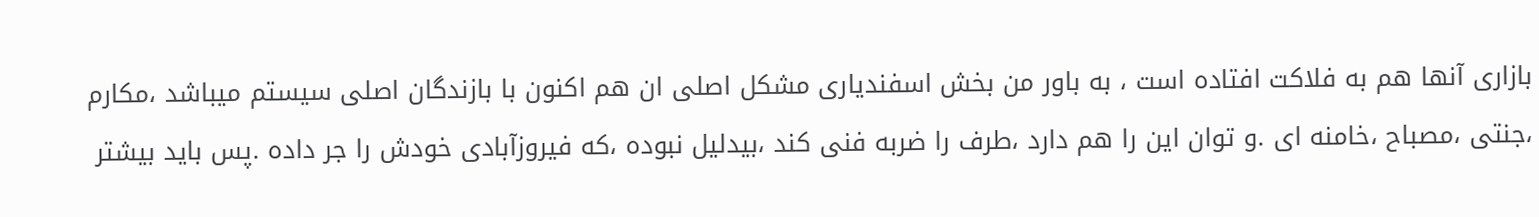بازاری آنها هم به فلاکت افتاده است ، به باور من بخش اسفندیاری مشکل اصلی ان هم اکنون با بازندگان اصلی سیستم میباشد ،مکارم ،جنتی ،مصباح ،خامنه ای .و توان این را هم دارد ،طرف را ضربه فنی کند ،بیدلیل نبوده ،که فیروزآبادی خودش را جر داده .پس باید بیشتر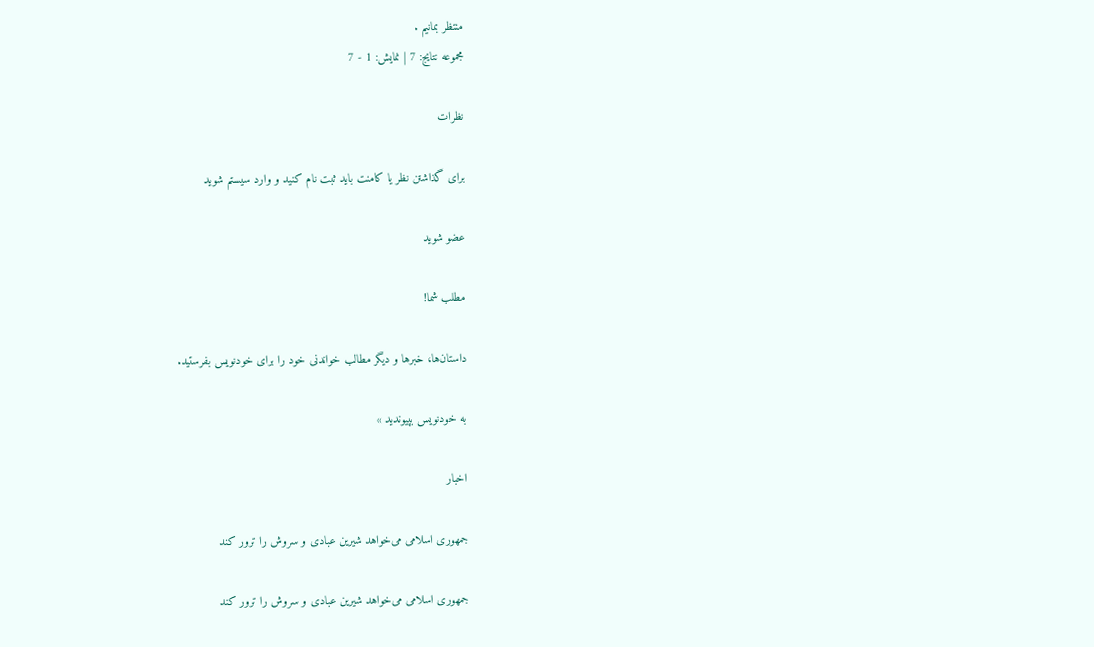منتظر بمانیم .
مجموعه نتایج: 7 | نمایش: 1 - 7

نظرات

برای گذاشتن نظر یا کامنت باید ثبت نام کنید و وارد سیستم شوید

عضو شوید

مطلب شما!

داستان‌ها‌، خبر‌ها و دیگر مطالب خواندنی خود را برای خودنویس بفرستید.

به خودنویس بپیوندید »

اخبار

جمهوری اسلامی می‌خواهد شیرین عبادی و سروش را ترور کند

جمهوری اسلامی می‌خواهد شیرین عبادی و سروش را ترور کند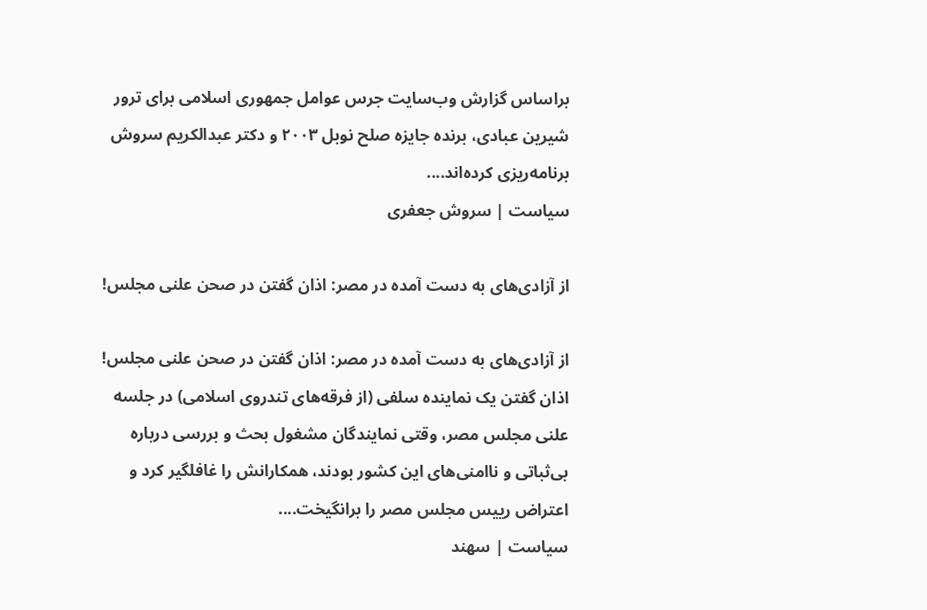براساس گزارش وب‌سایت جرس عوامل جمهوری اسلامی برای ترور شیرین عبادی، برنده جایزه صلح نوبل ۲۰۰۳ و دکتر عبدالکریم سروش برنامه‌ریزی کرده‌اند....
سیاست | سروش جعفری

از آزادی‌های به دست آمده در مصر: اذان گفتن در صحن علنی مجلس!

از آزادی‌های به دست آمده در مصر: اذان گفتن در صحن علنی مجلس!
اذان گفتن یک نماینده سلفی (از فرقه‌های تندروی اسلامی) در جلسه علنی مجلس مصر، وقتی نمایندگان مشغول بحث و بررسی درباره بی‌ثباتی و ناامنی‌های این کشور بودند، همکارانش را غافلگیر کرد و اعتراض رییس مجلس مصر را برانگیخت....
سیاست | سهند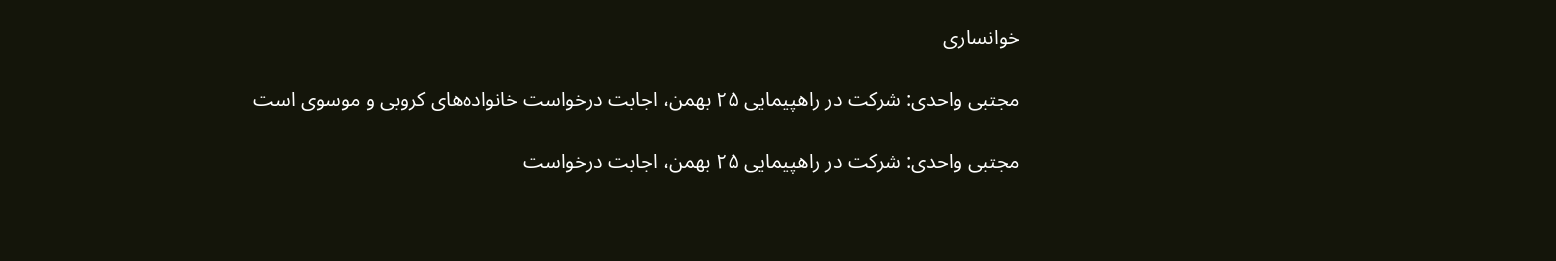خوانساری

مجتبی واحدی: شرکت در راهپیمایی ۲۵ بهمن، اجابت درخواست خانواده‌های کروبی و موسوی است

مجتبی واحدی: شرکت در راهپیمایی ۲۵ بهمن، اجابت درخواست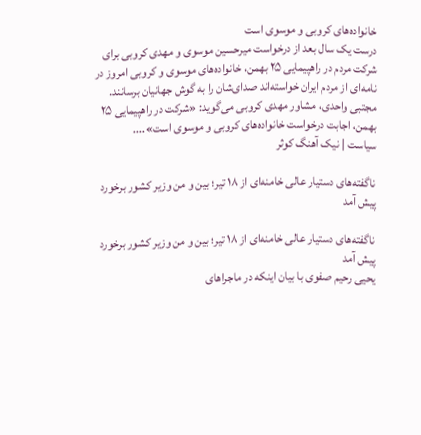خانواده‌های کروبی و موسوی است
درست یک سال بعد از درخواست میرحسین موسوی و مهدی کروبی برای شرکت مردم در راهپیمایی ۲۵ بهمن، خانواده‌های موسوی و کروبی امروز در نامه‌ای از مردم ایران خواسته‌اند صدای‌شان را به گوش جهانیان برسانند. مجتبی واحدی، مشاور مهدی کروبی می‌گوید: «شرکت در راهپیمایی ۲۵ بهمن، اجابت درخواست خانواده‌های کروبی و موسوی است»....
سیاست | نیک آهنگ کوثر

ناگفته‌های دستیار عالی خامنه‌ای از ۱۸ تیر؛ بین و من وزیر کشور برخورد پیش آمد

ناگفته‌های دستیار عالی خامنه‌ای از ۱۸ تیر؛ بین و من وزیر کشور برخورد پیش آمد
یحیی رحیم صفوی با بیان اینکه در ماجراهای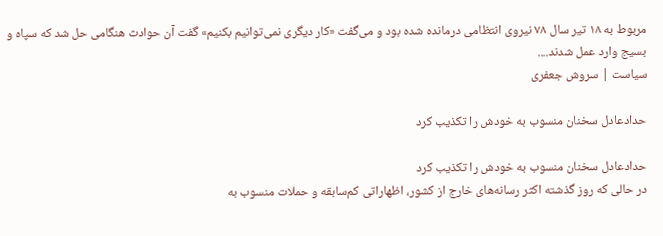مربوط به ۱۸ تیر سال ۷۸ نیروی انتظامی درمانده شده بود و می‌گفت «کار دیگری نمی‌توانیم بکنیم» گفت آن حوادث هنگامی حل شد که سپاه و بسیج وارد عمل شدند....
سیاست | سروش جعفری

حدادعادل سخنان منسوب به خودش را تکذیب کرد

حدادعادل سخنان منسوب به خودش را تکذیب کرد
در حالی که روز گذشته اکثر رسانه‌های خارج از کشور، اظهاراتی کم‌سابقه و حملات منسوب به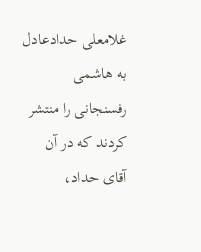غلامعلی حدادعادل به هاشمی رفسنجانی را منتشر کردند که در آن آقای حداد،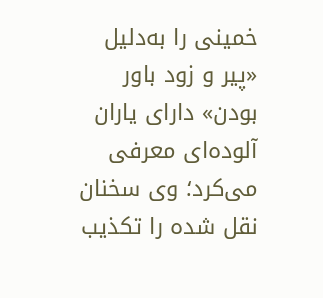خمینی را به‌دلیل «پیر و زود باور بودن» دارای یاران آلوده‌ای معرفی می‌کرد؛ وی سخنان نقل شده را تکذیب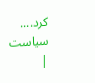کرد....
سیاست |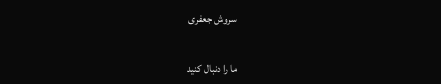سروش جعفری

ما را دنبال کنید